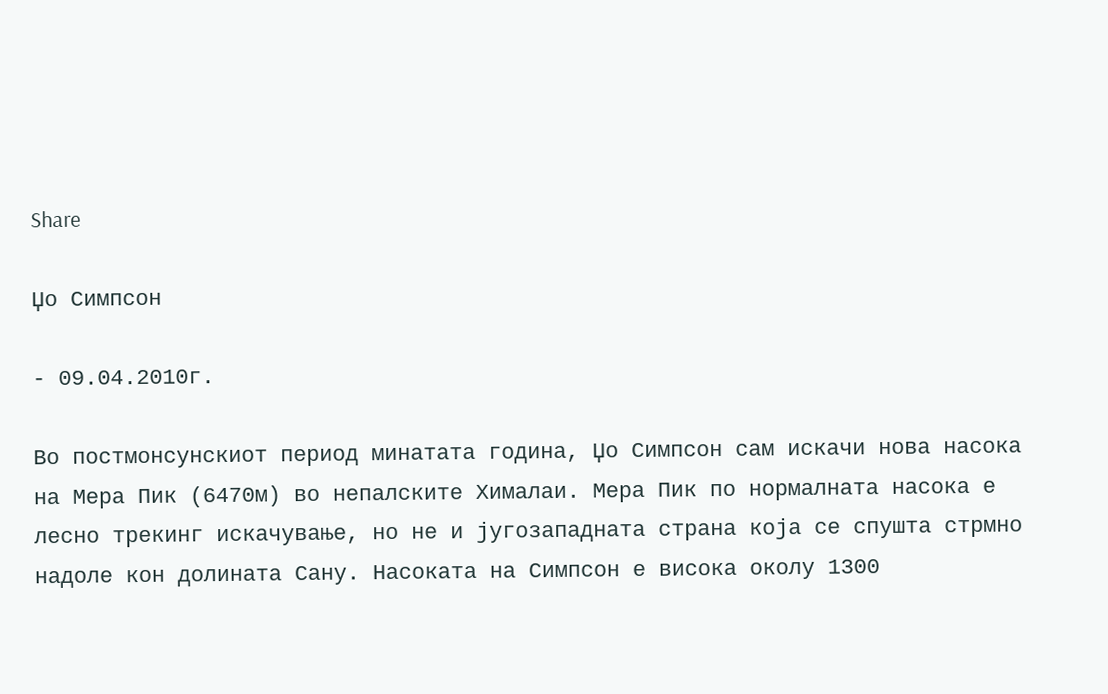Share

Џо Симпсон

- 09.04.2010г.

Во постмонсунскиот период минатата година, Џо Симпсон сам искачи нова насока на Мера Пик (6470м) во непалските Хималаи. Мера Пик по нормалната насока е лесно трекинг искачување, но не и југозападната страна која се спушта стрмно надоле кон долината Сану. Насоката на Симпсон е висока околу 1300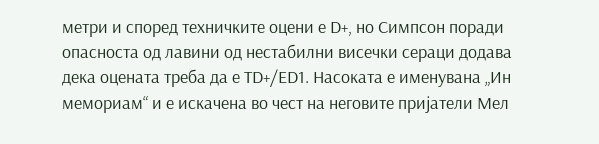метри и според техничките оцени е D+, но Симпсон поради опасноста од лавини од нестабилни висечки сераци додава дека оцената треба да е TD+/ED1. Насоката е именувана „Ин мемориам“ и е искачена во чест на неговите пријатели Мел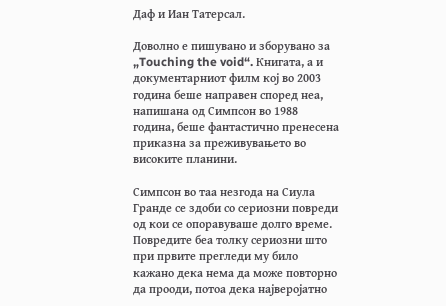Даф и Иан Татерсал.

Доволно е пишувано и зборувано за „Touching the void“. Книгата, а и документарниот филм кој во 2003 година беше направен според неа, напишана од Симпсон во 1988 година, беше фантастично пренесена приказна за преживувањето во високите планини.

Симпсон во таа незгода на Сиула Гранде се здоби со сериозни повреди од кои се опоравуваше долго време. Повредите беа толку сериозни што при првите прегледи му било кажано дека нема да може повторно да прооди, потоа дека најверојатно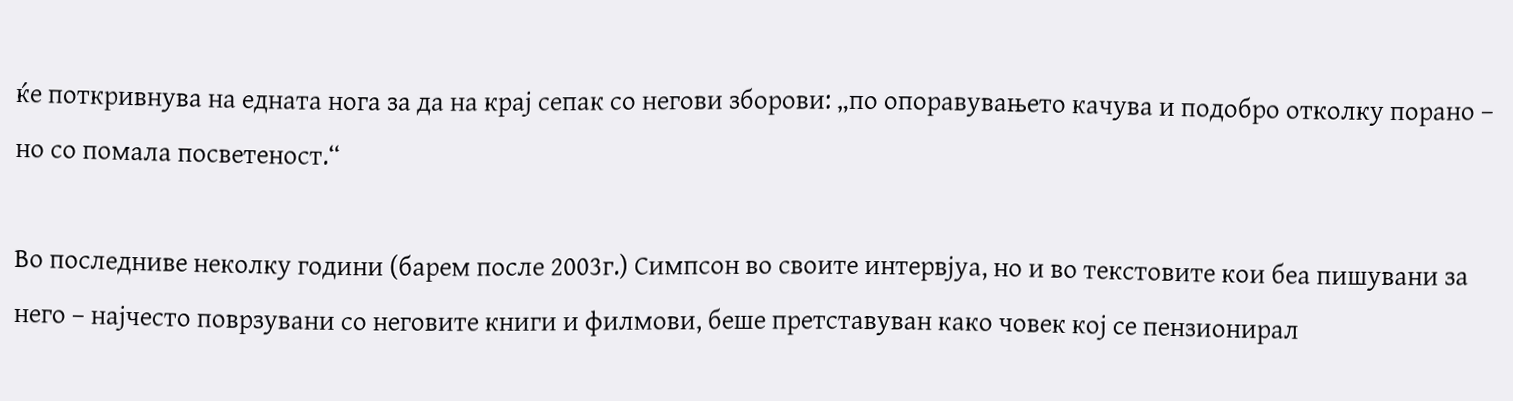ќе поткривнува на едната нога за да на крај сепак со негови зборови: „по опоравувањето качува и подобро отколку порано – но со помала посветеност.“

Во последниве неколку години (барем после 2003г.) Симпсон во своите интервјуа, но и во текстовите кои беа пишувани за него – најчесто поврзувани со неговите книги и филмови, беше претставуван како човек кој се пензионирал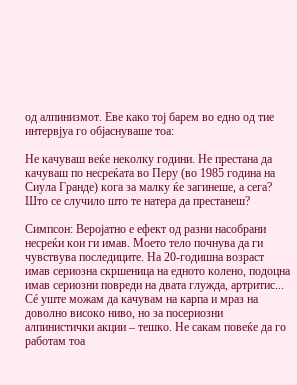од алпинизмот. Еве како тој барем во едно од тие интервјуа го објаснуваше тоа:

Не качуваш веќе неколку години. Не престана да качуваш по несреќата во Перу (во 1985 година на Сиула Гранде) кога за малку ќе загинеше, а сега? Што се случило што те натера да престанеш?

Симпсон: Веројатно е ефект од разни насобрани несреќи кои ги имав. Моето тело почнува да ги чувствува последиците. На 20-годишна возраст имав сериозна скршеница на едното колено, подоцна имав сериозни повреди на двата глужда, артритис... Сé уште можам да качувам на карпа и мраз на доволно високо ниво, но за посериозни алпинистички акции – тешко. Не сакам повеќе да го работам тоа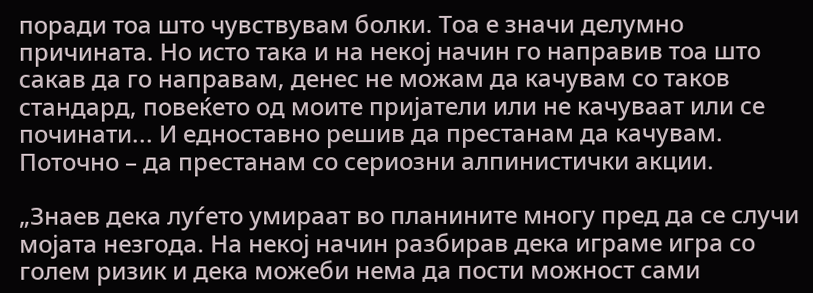поради тоа што чувствувам болки. Тоа е значи делумно причината. Но исто така и на некој начин го направив тоа што сакав да го направам, денес не можам да качувам со таков стандард, повеќето од моите пријатели или не качуваат или се починати... И едноставно решив да престанам да качувам. Поточно – да престанам со сериозни алпинистички акции.

„Знаев дека луѓето умираат во планините многу пред да се случи мојата незгода. На некој начин разбирав дека играме игра со голем ризик и дека можеби нема да пости можност сами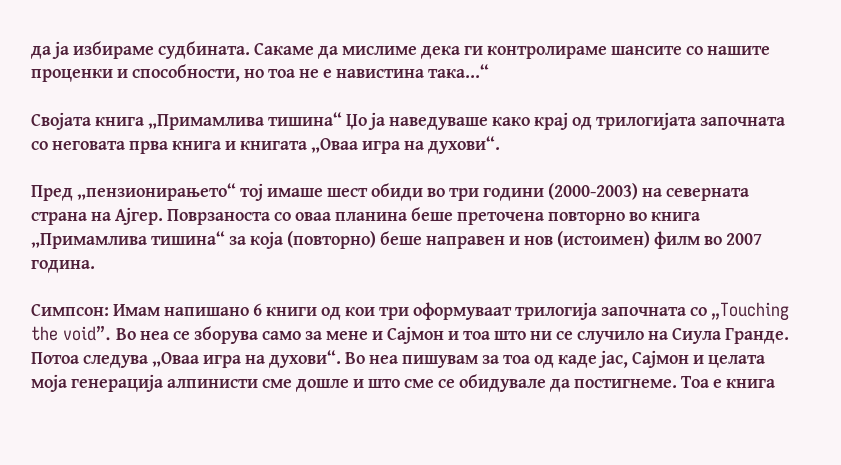да ја избираме судбината. Сакаме да мислиме дека ги контролираме шансите со нашите проценки и способности, но тоа не е навистина така...“

Својата книга „Примамлива тишина“ Џо ја наведуваше како крај од трилогијата започната со неговата прва книга и книгата „Оваа игра на духови“.

Пред „пензионирањето“ тој имаше шест обиди во три години (2000-2003) на северната страна на Ајгер. Поврзаноста со оваа планина беше преточена повторно во книга „Примамлива тишина“ за која (повторно) беше направен и нов (истоимен) филм во 2007 година.

Симпсон: Имам напишано 6 книги од кои три оформуваат трилогија започната со „Touching the void”. Во неа се зборува само за мене и Сајмон и тоа што ни се случило на Сиула Гранде. Потоа следува „Оваа игра на духови“. Во неа пишувам за тоа од каде јас, Сајмон и целата моја генерација алпинисти сме дошле и што сме се обидувале да постигнеме. Тоа е книга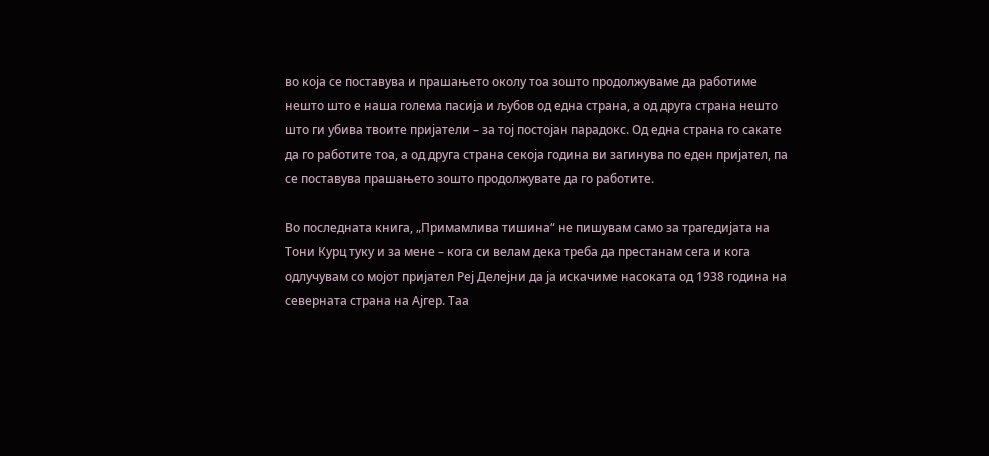во која се поставува и прашањето околу тоа зошто продолжуваме да работиме нешто што е наша голема пасија и љубов од една страна, а од друга страна нешто што ги убива твоите пријатели – за тој постојан парадокс. Од една страна го сакате да го работите тоа, а од друга страна секоја година ви загинува по еден пријател, па се поставува прашањето зошто продолжувате да го работите.

Во последната книга, „Примамлива тишина“ не пишувам само за трагедијата на Тони Курц туку и за мене – кога си велам дека треба да престанам сега и кога одлучувам со мојот пријател Реј Делејни да ја искачиме насоката од 1938 година на северната страна на Ајгер. Таа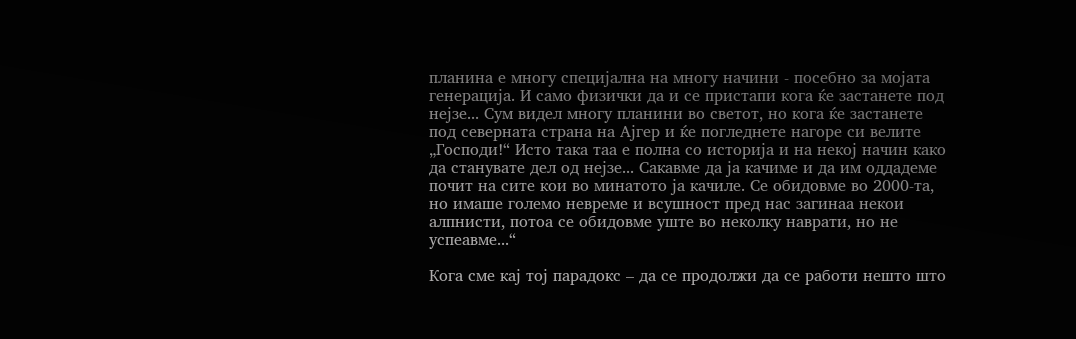планина е многу специјална на многу начини - посебно за мојата генерација. И само физички да и се пристапи кога ќе застанете под нејзе... Сум видел многу планини во светот, но кога ќе застанете под северната страна на Ајгер и ќе погледнете нагоре си велите „Господи!“ Исто така таа е полна со историја и на некој начин како да станувате дел од нејзе... Сакавме да ја качиме и да им оддадеме почит на сите кои во минатото ја качиле. Се обидовме во 2000-та, но имаше големо невреме и всушност пред нас загинаа некои алпнисти, потоа се обидовме уште во неколку наврати, но не успеавме...“

Кога сме кај тој парадокс – да се продолжи да се работи нешто што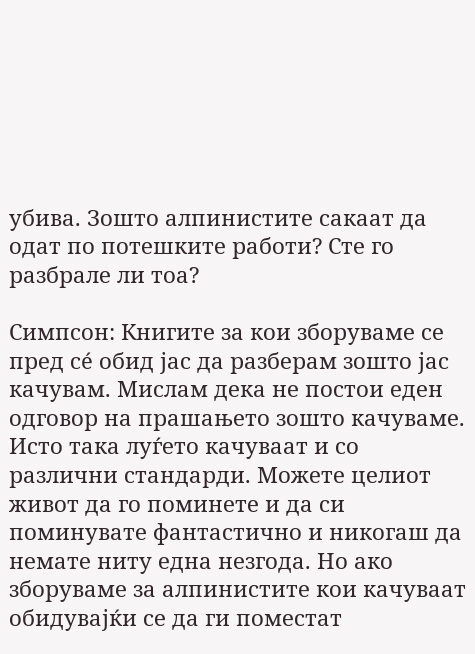убива. Зошто алпинистите сакаат да одат по потешките работи? Сте го разбрале ли тоа?

Симпсон: Книгите за кои зборуваме се пред сé обид јас да разберам зошто јас качувам. Мислам дека не постои еден одговор на прашањето зошто качуваме. Исто така луѓето качуваат и со различни стандарди. Можете целиот живот да го поминете и да си поминувате фантастично и никогаш да немате ниту една незгода. Но ако зборуваме за алпинистите кои качуваат обидувајќи се да ги поместат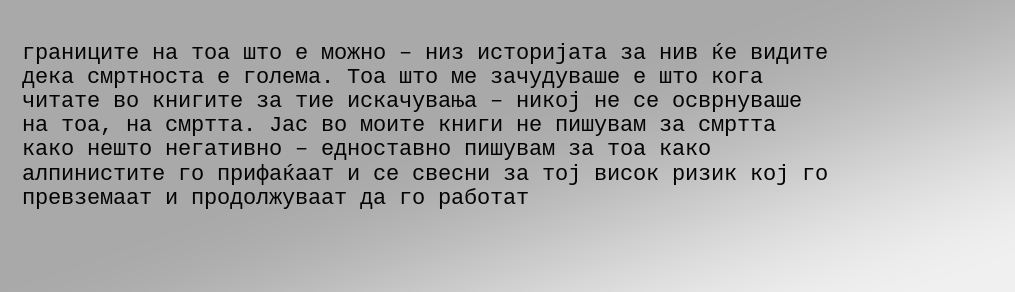границите на тоа што е можно – низ историјата за нив ќе видите дека смртноста е голема. Тоа што ме зачудуваше е што кога читате во книгите за тие искачувања – никој не се осврнуваше на тоа, на смртта. Јас во моите книги не пишувам за смртта како нешто негативно – едноставно пишувам за тоа како алпинистите го прифаќаат и се свесни за тој висок ризик кој го превземаат и продолжуваат да го работат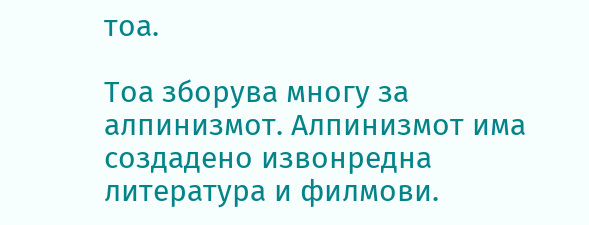тоа.

Тоа зборува многу за алпинизмот. Алпинизмот има создадено извонредна литература и филмови.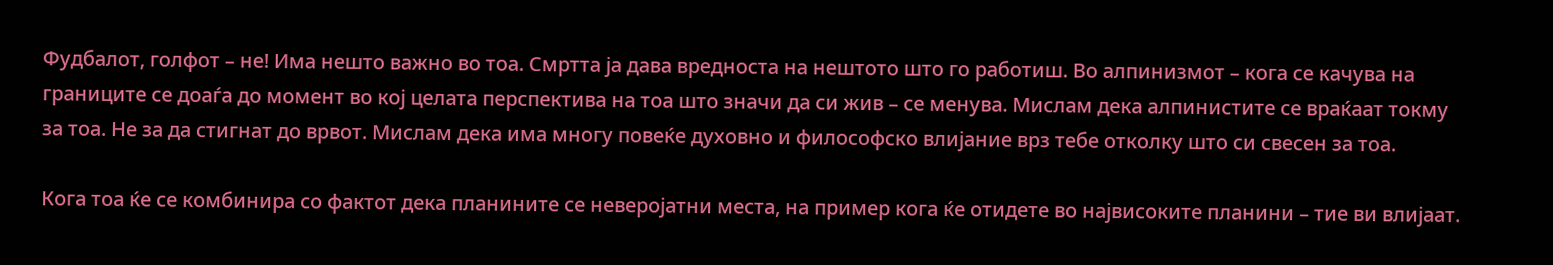Фудбалот, голфот – не! Има нешто важно во тоа. Смртта ја дава вредноста на нештото што го работиш. Во алпинизмот – кога се качува на границите се доаѓа до момент во кој целата перспектива на тоа што значи да си жив – се менува. Мислам дека алпинистите се враќаат токму за тоа. Не за да стигнат до врвот. Мислам дека има многу повеќе духовно и философско влијание врз тебе отколку што си свесен за тоа.

Кога тоа ќе се комбинира со фактот дека планините се неверојатни места, на пример кога ќе отидете во највисоките планини – тие ви влијаат.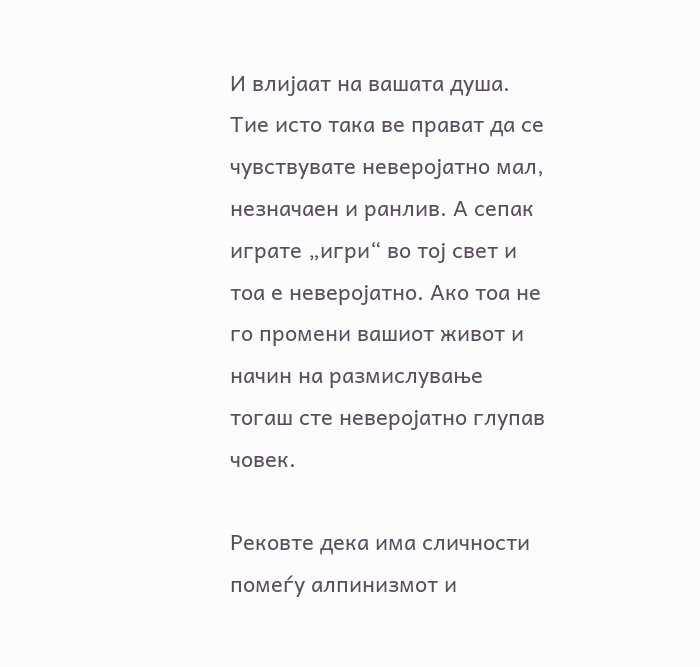И влијаат на вашата душа. Тие исто така ве прават да се чувствувате неверојатно мал, незначаен и ранлив. А сепак играте „игри“ во тој свет и тоа е неверојатно. Ако тоа не го промени вашиот живот и начин на размислување тогаш сте неверојатно глупав човек.

Рековте дека има сличности помеѓу алпинизмот и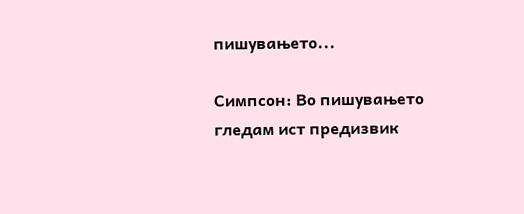пишувањето...

Симпсон: Во пишувањето гледам ист предизвик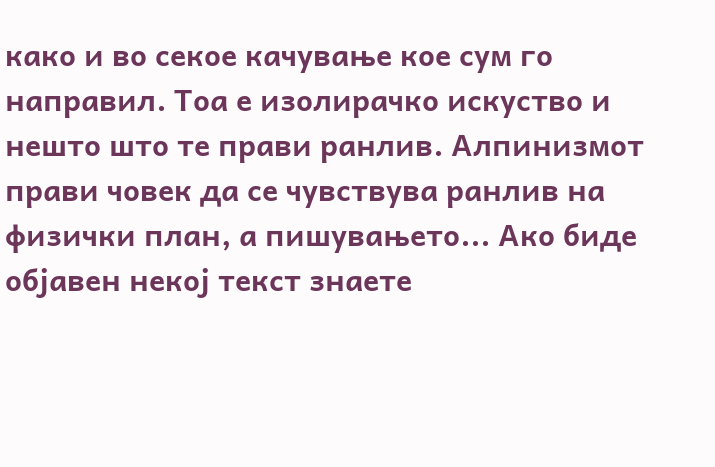како и во секое качување кое сум го направил. Тоа е изолирачко искуство и нешто што те прави ранлив. Алпинизмот прави човек да се чувствува ранлив на физички план, а пишувањето... Ако биде објавен некој текст знаете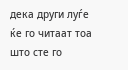дека други луѓе ќе го читаат тоа што сте го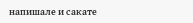напишале и сакате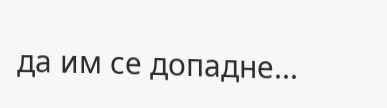да им се допадне...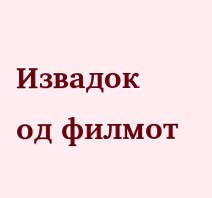Извадок од филмот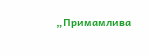„Примамлива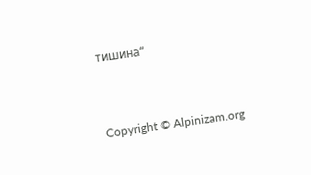тишина“



Copyright © Alpinizam.org